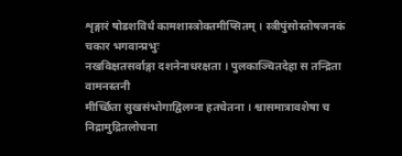शृङ्गारं षोडशविर्धं कामशास्त्रोक्तमीप्सितम् । स्त्रीपुंसोस्तोषजनकं चकार भगवान्प्रभुः
नखविक्षतसर्वाङ्गा दशनेनाधरक्षता । पुलकाञ्चितदेहा स तन्द्रिता वामनस्तनी
मीर्च्छिता सुखसंभोगाद्विलग्ना हतचेतना । श्वासमात्रावशेषा च निद्रामुद्रितलोचना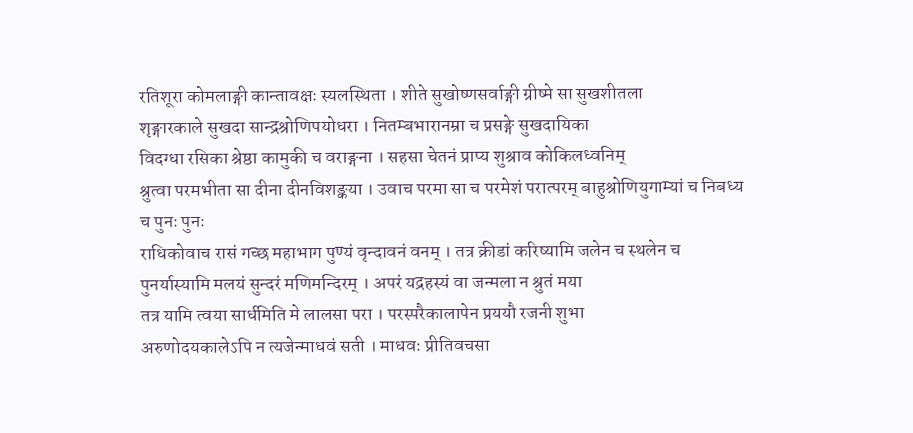रतिशूरा कोमलाङ्गी कान्तावक्षः स्यलस्थिता । शीते सुखोष्णसर्वाङ्गी ग्रीष्मे सा सुखशीतला
शृङ्गारकाले सुखदा सान्द्रश्रोणिपयोधरा । नितम्बभारानम्रा च प्रसङ्गे सुखदायिका
विदग्धा रसिका श्रेष्ठा कामुकी च वराङ्गना । सहसा चेतनं प्राप्य शुश्राव कोकिलध्वनिम्
श्रुत्वा परमभीता सा दीना दीनविशङ्कया । उवाच परमा सा च परमेशं परात्परम् बाहुश्रोणियुगाम्यां च निबध्य च पुनः पुनः
राधिकोवाच रासं गच्छ महाभाग पुण्यं वृन्दावनं वनम् । तत्र क्रीडां करिष्यामि जलेन च स्थलेन च
पुनर्यास्यामि मलयं सुन्दरं मणिमन्दिरम् । अपरं यद्रहस्यं वा जन्मला न श्रुतं मया
तत्र यामि त्वया सार्धमिति मे लालसा परा । परस्परैकालापेन प्रययौ रजनी शुभा
अरुणोदयकालेऽपि न त्यजेन्माधवं सती । माधवः प्रीतिवचसा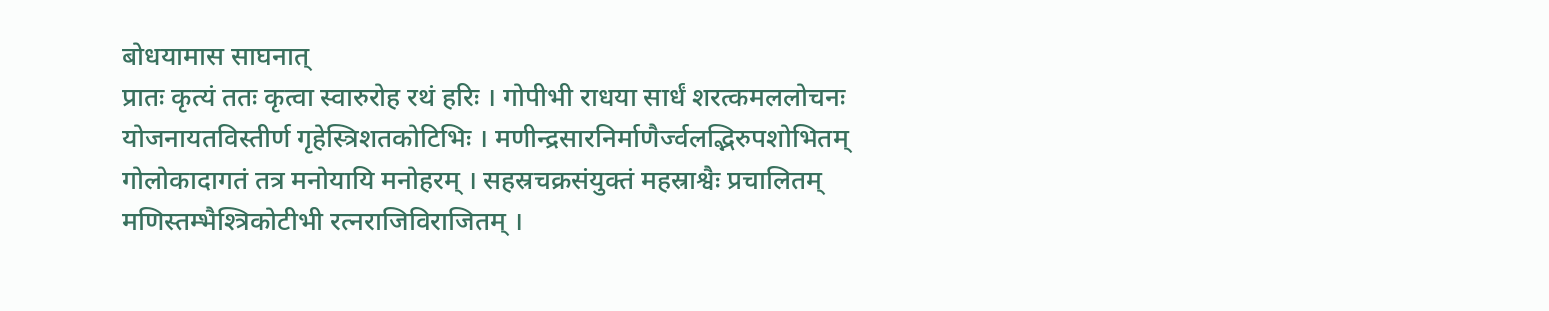बोधयामास साघनात्
प्रातः कृत्यं ततः कृत्वा स्वारुरोह रथं हरिः । गोपीभी राधया सार्धं शरत्कमललोचनः
योजनायतविस्तीर्ण गृहेस्त्रिशतकोटिभिः । मणीन्द्रसारनिर्माणैर्ज्वलद्भिरुपशोभितम्
गोलोकादागतं तत्र मनोयायि मनोहरम् । सहस्रचक्रसंयुक्तं महस्राश्वैः प्रचालितम्
मणिस्तम्भैश्त्रिकोटीभी रत्नराजिविराजितम् ।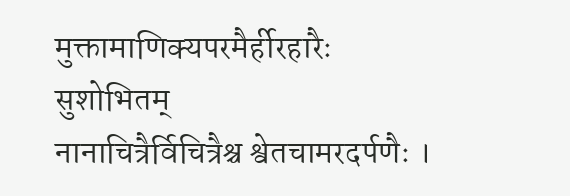मुक्तामाणिक्यपरमैर्हीरहारैः सुशोभितम्
नानाचित्रैर्विचित्रैश्च श्वेतचामरदर्पणैः ।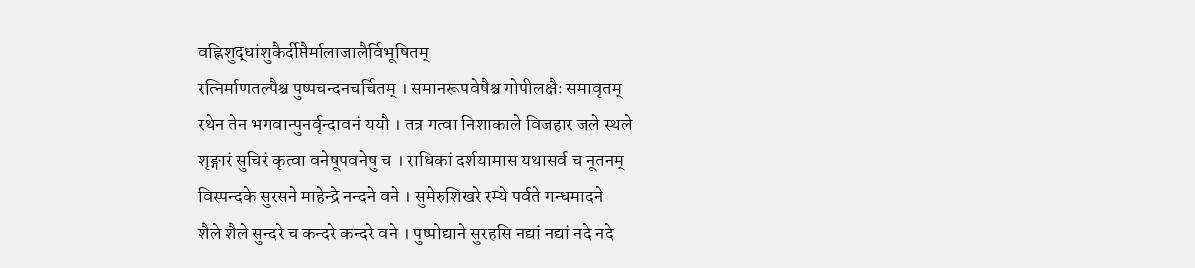वह्निशुद्धांशुकैर्दीप्तैर्मालाजालैर्विभूषितम्
रत्निर्माणतल्पैश्च पुष्पचन्दनचर्चितम् । समानरूपवेषैश्च गोपीलक्षैः समावृतम्
रथेन तेन भगवान्पुनर्वृन्दावनं ययौ । तत्र गत्वा निशाकाले विजहार जले स्थले
शृङ्गारं सुचिरं कृत्वा वनेषूपवनेषु च । राधिकां दर्शयामास यथासर्व च नूतनम्
विस्पन्दके सुरसने माहेन्द्रे नन्दने वने । सुमेरुशिखरे रम्ये पर्वते गन्धमादने
शैले शैले सुन्दरे च कन्दरे कन्दरे वने । पुष्पोद्याने सुरहसि नद्यां नद्यां नदे नदे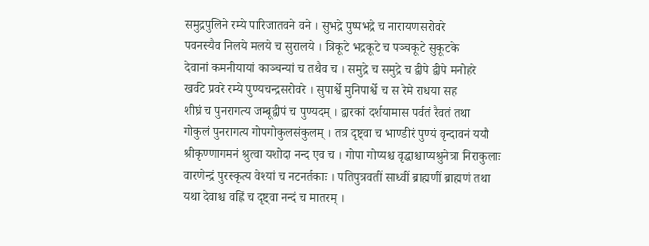समुद्रपुलिने रम्ये पारिजातवने वने । सुभद्रे पुष्पभद्रे च नारायणसरोवरे
पवनस्यैव निलये मलये च सुरालये । त्रिकूटे भद्रकूटे च पञ्चकूटे सुकूटके
देवानां कमनीयायां काञ्चन्यां च तथैव च । समुद्रे च समुद्रे च द्वीपे द्वीपे मनोहरे
खर्वटे प्रवरे रम्ये पुण्यचन्द्रसरोवरे । सुपार्श्वे मुनिपार्श्वे च स रेमे राधया सह
शीघ्रं च पुनरागत्य जम्बूद्वीपं च पुण्यदम् । द्वारकां दर्शयामास पर्वतं रैवतं तथा
गोकुलं पुनरागत्य गोपगोकुलसंकुलम् । तत्र दृष्ट्वा च भाण्डीरं पुण्यं वृन्दावनं ययौ
श्रीकृण्णागमनं श्रुत्वा यशोदा नन्द एव च । गोपा गोप्यश्च वृद्धाश्चाप्यश्रुनेत्रा निराकुलाः
वारणेन्द्रं पुरस्कृत्य वेश्यां च नटनर्तकाः । पतिपुत्रवतीं साध्वीं ब्राह्मणीं ब्राह्मणं तथा
यथा देवाश्च वह्निं च दृष्ट्वा नन्दं च मातरम् ।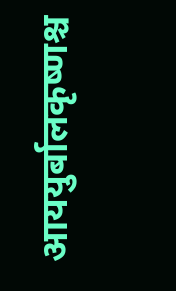आययुर्बालकृष्णश्च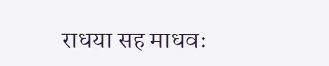राधया सह माधवः